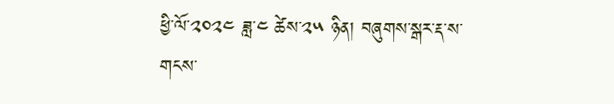ཕྱི་ལོ་༢༠༢༤ ཟླ་༤ ཚེས་༢༥ ཉིན། བཞུགས་སྒར་རྡ་ས་གངས་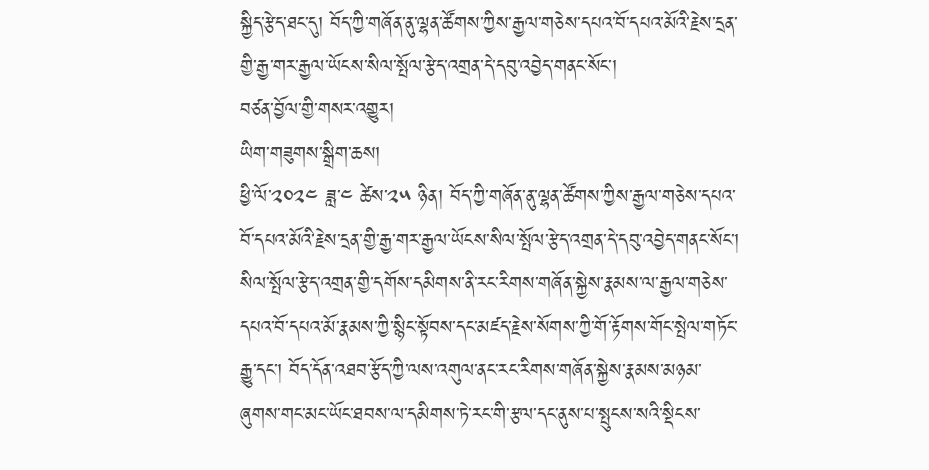སྐྱིད་རྩེད་ཐང་དུ། བོད་ཀྱི་གཞོན་ནུ་ལྷན་ཚོགས་ཀྱིས་རྒྱལ་གཅེས་དཔའ་བོ་དཔའ་མོའི་རྗེས་དྲན་གྱི་རྒྱ་གར་རྒྱལ་ཡོངས་སིལ་སྤོལ་རྩེད་འགྲན་དེ་དབུ་འབྱེད་གནང་སོང་།
བཙན་བྱོལ་གྱི་གསར་འགྱུར།
ཡིག་གཟུགས་སྒྲིག་ཆས།
ཕྱི་ལོ་༢༠༢༤ ཟླ་༤ ཚེས་༢༥ ཉིན། བོད་ཀྱི་གཞོན་ནུ་ལྷན་ཚོགས་ཀྱིས་རྒྱལ་གཅེས་དཔའ་བོ་དཔའ་མོའི་རྗེས་དྲན་གྱི་རྒྱ་གར་རྒྱལ་ཡོངས་སིལ་སྤོལ་རྩེད་འགྲན་དེ་དབུ་འབྱེད་གནང་སོང་། སིལ་སྤོལ་རྩེད་འགྲན་གྱི་དགོས་དམིགས་ནི་རང་རིགས་གཞོན་སྐྱེས་རྣམས་ལ་རྒྱལ་གཅེས་དཔའ་བོ་དཔའ་མོ་རྣམས་ཀྱི་སྙིང་སྟོབས་དང་མཛད་རྗེས་སོགས་ཀྱི་གོ་རྟོགས་གོང་སྤེལ་གཏོང་རྒྱུ་དང་། བོད་དོན་འཐབ་རྩོད་ཀྱི་ལས་འགུལ་ནང་རང་རིགས་གཞོན་སྐྱེས་རྣམས་མཉམ་ཞུགས་གང་མང་ཡོང་ཐབས་ལ་དམིགས་ཏེ་རང་གི་རྩལ་དང་ནུས་པ་སྤུངས་སའི་སྡིངས་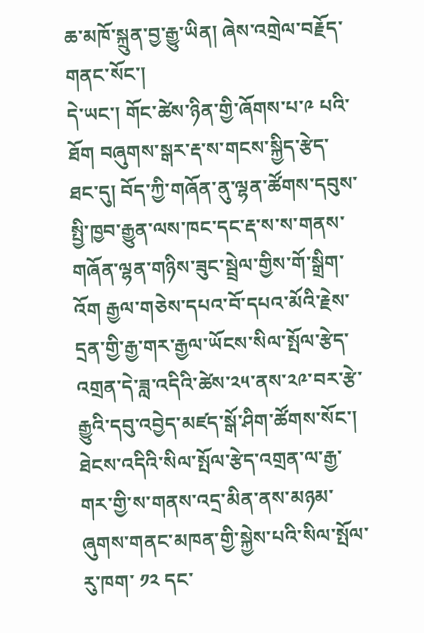ཆ་མཁོ་སྐྲུན་བྱ་རྒྱུ་ཡིན། ཞེས་འགྲེལ་བརྗོད་གནང་སོང་།
དེ་ཡང་། གོང་ཚེས་ཉིན་གྱི་ཞོགས་པ་༩ པའི་ཐོག བཞུགས་སྒར་རྡ་ས་གངས་སྐྱིད་རྩེད་ཐང་དུ། བོད་ཀྱི་གཞོན་ནུ་ལྷན་ཚོགས་དབུས་སྤྱི་ཁྱབ་རྒྱུན་ལས་ཁང་དང་རྡ་ས་ས་གནས་གཞོན་ལྷན་གཉིས་ཟུང་སྦྲེལ་གྱིས་གོ་སྒྲིག་འོག རྒྱལ་གཅེས་དཔའ་བོ་དཔའ་མོའི་རྗེས་དྲན་གྱི་རྒྱ་གར་རྒྱལ་ཡོངས་སིལ་སྤོལ་རྩེད་འགྲན་དེ་ཟླ་འདིའི་ཚེས་༢༥་ནས་༢༩་བར་རྩེ་རྒྱུའི་དབུ་འབྱེད་མཛད་སྒོ་ཤིག་ཚོགས་སོང་། ཐེངས་འདིའི་སིལ་སྤོལ་རྩེད་འགྲན་ལ་རྒྱ་གར་གྱི་ས་གནས་འདྲ་མིན་ནས་མཉམ་ཞུགས་གནང་མཁན་གྱི་སྐྱེས་པའི་སིལ་སྤོལ་རུ་ཁག་ ༡༢ དང་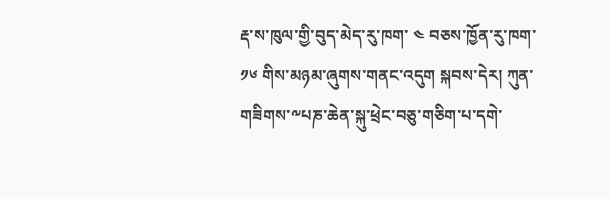རྡ་ས་ཁུལ་གྱི་བུད་མེད་རུ་ཁག་ ༤ བཅས་ཁྱོན་རུ་ཁག་ ༡༦ གིས་མཉམ་ཞུགས་གནང་འདུག སྐབས་དེར། ཀུན་གཟིགས་༸པཎ་ཆེན་སྐུ་ཕྲེང་བཅུ་གཅིག་པ་དགེ་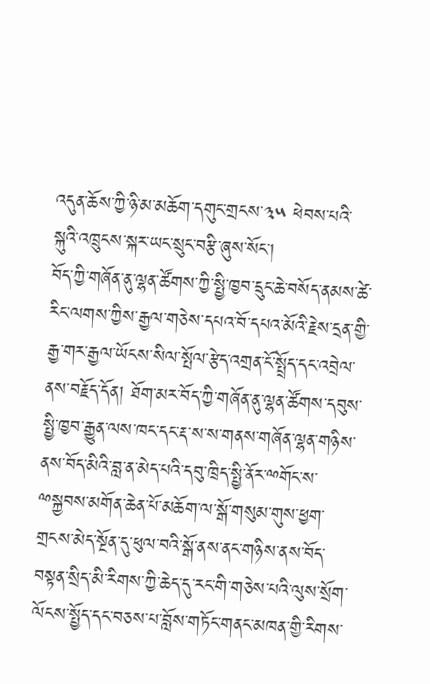འདུན་ཆོས་ཀྱི་ཉི་མ་མཆོག་དགུང་གྲངས་༣༥ ཕེབས་པའི་སྐུའི་འཁྲུངས་སྐར་ཡང་སྲུང་བརྩི་ཞུས་སོང་།
བོད་ཀྱི་གཞོན་ནུ་ལྷན་ཚོགས་ཀྱི་སྤྱི་ཁྱབ་དྲུང་ཆེ་བསོད་ནམས་ཚེ་རིང་ལགས་ཀྱིས་རྒྱལ་གཅེས་དཔའ་བོ་དཔའ་མོའི་རྗེས་དྲན་གྱི་རྒྱ་གར་རྒྱལ་ཡོངས་སིལ་སྤོལ་རྩེད་འགྲན་ངོ་སྤྲོད་དང་འབྲེལ་ནས་བརྗོད་དོན། ཐོག་མར་བོད་ཀྱི་གཞོན་ནུ་ལྷན་ཚོགས་དབུས་སྤྱི་ཁྱབ་རྒྱུན་ལས་ཁང་དང་རྡ་ས་ས་གནས་གཞོན་ལྷན་གཉིས་ནས་བོད་མིའི་བླ་ན་མེད་པའི་དབུ་ཁྲིད་སྤྱི་ནོར་ྋགོང་ས་ྋསྐྱབས་མགོན་ཆེན་པོ་མཆོག་ལ་སྒོ་གསུམ་གུས་ཕྱག་གྲངས་མེད་སྔོན་དུ་ཕུལ་བའི་སྒོ་ནས་ནང་གཉིས་ནས་བོད་བསྟན་སྲིད་མི་རིགས་ཀྱི་ཆེད་དུ་རང་གི་གཅེས་པའི་ལུས་སྲོག་ལོངས་སྤྱོད་དང་བཅས་པ་བློས་གཏོང་གནང་མཁན་གྱི་རིགས་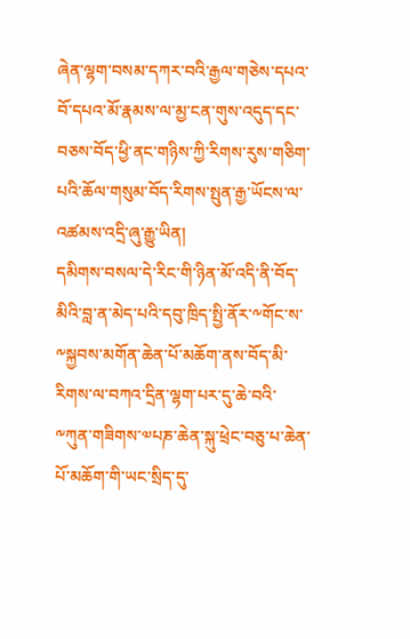ཞེན་ལྷག་བསམ་དཀར་བའི་རྒྱལ་གཅེས་དཔའ་བོ་དཔའ་མོ་རྣམས་ལ་མྱ་ངན་གུས་འདུད་དང་བཅས་བོད་ཕྱི་ནང་གཉིས་ཀྱི་རིགས་རུས་གཅིག་པའི་ཆོལ་གསུམ་བོད་རིགས་སྤུན་རྒྱ་ཡོངས་ལ་འཚམས་འདྲི་ཞུ་རྒྱུ་ཡིན།
དམིགས་བསལ་དེ་རིང་གི་ཉིན་མོ་འདི་ནི་བོད་མིའི་བླ་ན་མེད་པའི་དབུ་ཁྲིད་སྤྱི་ནོར་༸གོང་ས་༸སྐྱབས་མགོན་ཆེན་པོ་མཆོག་ནས་བོད་མི་རིགས་ལ་བཀའ་དྲིན་ལྷག་པར་དུ་ཆེ་བའི་༸ཀུན་གཟིགས་༧པཎ་ཆེན་སྐུ་ཕྲེང་བཅུ་པ་ཆེན་པོ་མཆོག་གི་ཡང་སྲིད་དུ་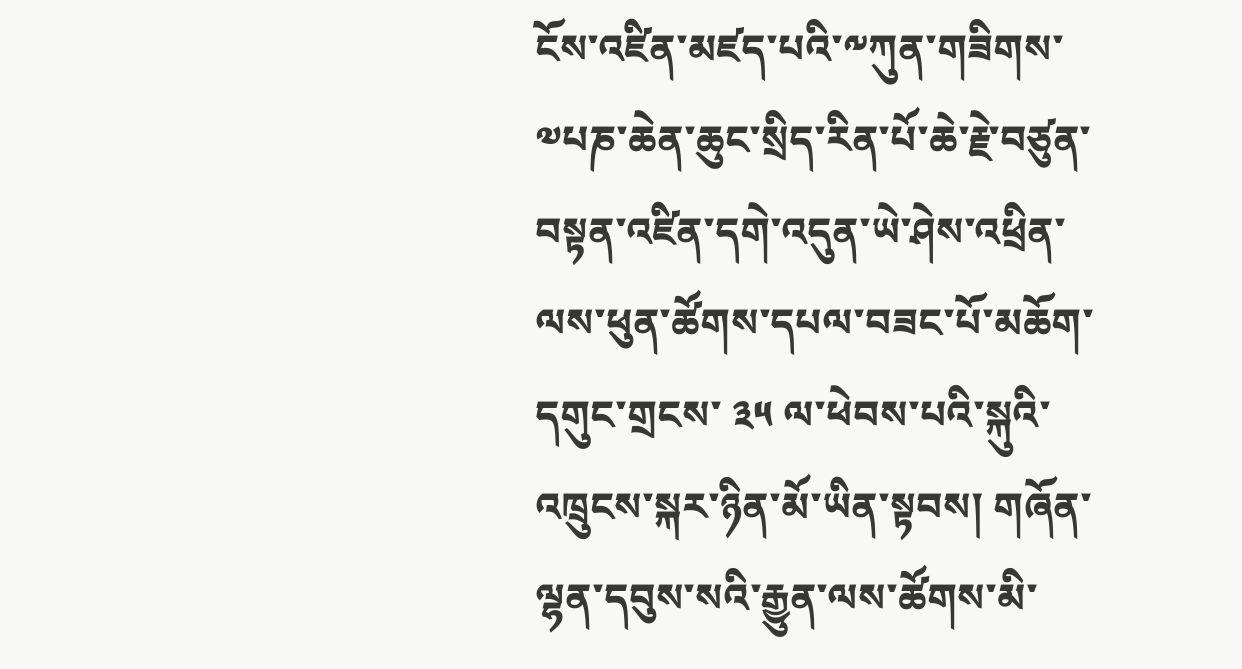ངོས་འཛིན་མཛད་པའི་༸ཀུན་གཟིགས་༧པཎ་ཆེན་ཆུང་སྲིད་རིན་པོ་ཆེ་རྗེ་བཙུན་བསྟན་འཛིན་དགེ་འདུན་ཡེ་ཤེས་འཕྲིན་ལས་ཕུན་ཚོགས་དཔལ་བཟང་པོ་མཆོག་དགུང་གྲངས་ ༣༥ ལ་ཕེབས་པའི་སྐུའི་འཁྲུངས་སྐར་ཉིན་མོ་ཡིན་སྟབས། གཞོན་ལྷན་དབུས་སའི་རྒྱུན་ལས་ཚོགས་མི་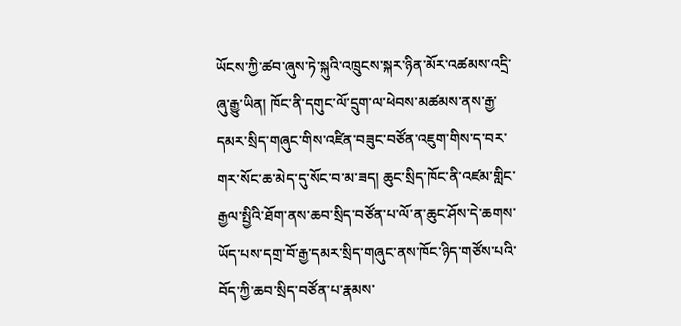ཡོངས་ཀྱི་ཚབ་ཞུས་ཏེ་སྐུའི་འཁྲུངས་སྐར་ཉིན་མོར་འཚམས་འདྲི་ཞུ་རྒྱུ་ཡིན། ཁོང་ནི་དགུང་ལོ་དྲུག་ལ་ཕེབས་མཚམས་ནས་རྒྱ་དམར་སྲིད་གཞུང་གིས་འཛིན་བཟུང་བཙོན་འཇུག་གིས་ད་བར་གར་སོང་ཆ་མེད་དུ་སོང་བ་མ་ཟད། ཆུང་སྲིད་ཁོང་ནི་འཛམ་གླིང་རྒྱལ་སྤྱིའི་ཐོག་ནས་ཆབ་སྲིད་བཙོན་པ་ལོ་ན་ཆུང་ཤོས་དེ་ཆགས་ཡོད་པས་དགྲ་བོ་རྒྱ་དམར་སྲིད་གཞུང་ནས་ཁོང་ཉིད་གཙོས་པའི་བོད་ཀྱི་ཆབ་སྲིད་བཙོན་པ་རྣམས་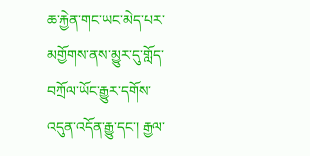ཆ་རྐྱེན་གང་ཡང་མེད་པར་མགྱོགས་ནས་མྱུར་དུ་གློད་བཀྲོལ་ཡོང་རྒྱུར་དགོས་འདུན་འདོན་རྒྱུ་དང་། རྒྱལ་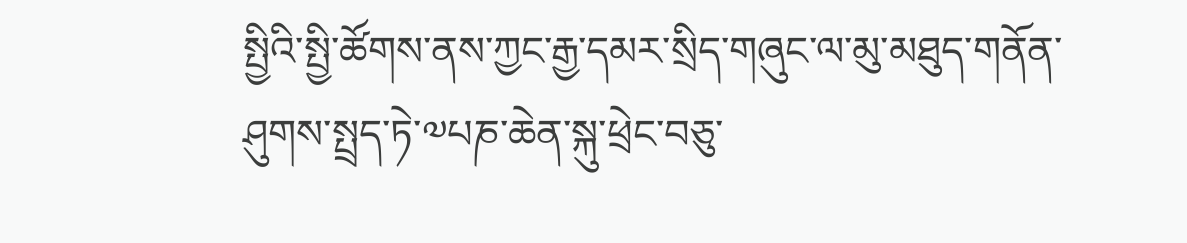སྤྱིའི་སྤྱི་ཚོགས་ནས་ཀྱང་རྒྱ་དམར་སྲིད་གཞུང་ལ་མུ་མཐུད་གནོན་ཤུགས་སྤྲད་ཏེ་༧པཎ་ཆེན་སྐུ་ཕྲེང་བཅུ་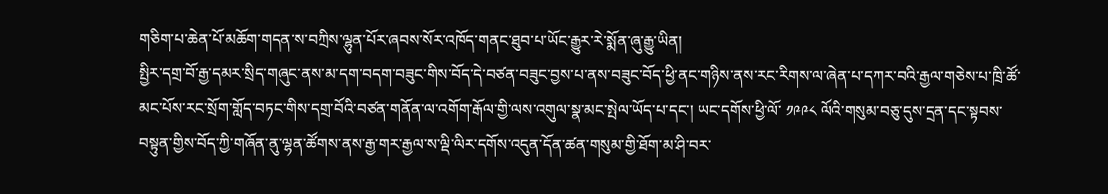གཅིག་པ་ཆེན་པོ་མཆོག་གདན་ས་བཀྲིས་ལྷུན་པོར་ཞབས་སོར་འཁོད་གནང་ཐུབ་པ་ཡོང་རྒྱུར་རེ་སྨོན་ཞུ་རྒྱུ་ཡིན།
སྤྱིར་དགྲ་བོ་རྒྱ་དམར་སྲིད་གཞུང་ནས་མ་དག་བདག་བཟུང་གིས་བོད་དེ་བཙན་བཟུང་བྱས་པ་ནས་བཟུང་བོད་ཕྱི་ནང་གཉིས་ནས་རང་རིགས་ལ་ཞེན་པ་དཀར་བའི་རྒྱལ་གཅེས་པ་ཁྲི་ཚོ་མང་པོས་རང་སྲོག་གློད་བཏང་གིས་དགྲ་བོའི་བཙན་གནོན་ལ་འགོག་རྒོལ་གྱི་ལས་འགུལ་སྣ་མང་སྤེལ་ཡོད་པ་དང་། ཡང་དགོས་ཕྱི་ལོ་ ༡༩༩༨ ལོའི་གསུམ་བཅུ་དུས་དྲན་དང་སྟབས་བསྟུན་གྱིས་བོད་ཀྱི་གཞོན་ནུ་ལྷན་ཚོགས་ནས་རྒྱ་གར་རྒྱལ་ས་ལྡི་ལིར་དགོས་འདུན་དོན་ཚན་གསུམ་གྱི་ཐོག་མ་ཤི་བར་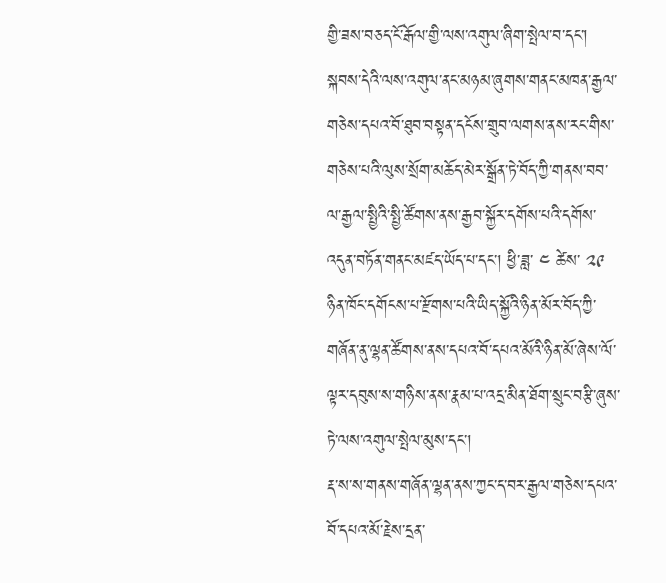གྱི་ཟས་བཅད་ངོ་རྒོལ་གྱི་ལས་འགུལ་ཞིག་སྤེལ་བ་དང་། སྐབས་དེའི་ལས་འགུལ་ནང་མཉམ་ཞུགས་གནང་མཁན་རྒྱལ་གཅེས་དཔའ་བོ་ཐུབ་བསྟན་དངོས་གྲུབ་ལགས་ནས་རང་གིས་གཅེས་པའི་ལུས་སྲོག་མཆོད་མེར་སྒྲོན་ཏེ་བོད་ཀྱི་གནས་བབ་ལ་རྒྱལ་སྤྱིའི་སྤྱི་ཚོགས་ནས་རྒྱབ་སྐྱོར་དགོས་པའི་དགོས་འདུན་བཏོན་གནང་མཛད་ཡོད་པ་དང་། ཕྱི་ཟླ་ ༤ ཚེས་ ༢༩ ཉིན་ཁོང་དགོངས་པ་རྫོགས་པའི་ཡིད་སྐྱོའི་ཉིན་མོར་བོད་ཀྱི་གཞོན་ནུ་ལྷན་ཚོགས་ནས་དཔའ་བོ་དཔའ་མོའི་ཉིན་མོ་ཞེས་ལོ་ལྟར་དབུས་ས་གཉིས་ནས་རྣམ་པ་འདྲ་མིན་ཐོག་སྲུང་བརྩི་ཞུས་ཏེ་ལས་འགུལ་སྤེལ་མུས་དང་།
རྡ་ས་ས་གནས་གཞོན་ལྷན་ནས་ཀྱང་ད་བར་རྒྱལ་གཅེས་དཔའ་བོ་དཔའ་མོ་རྗེས་དྲན་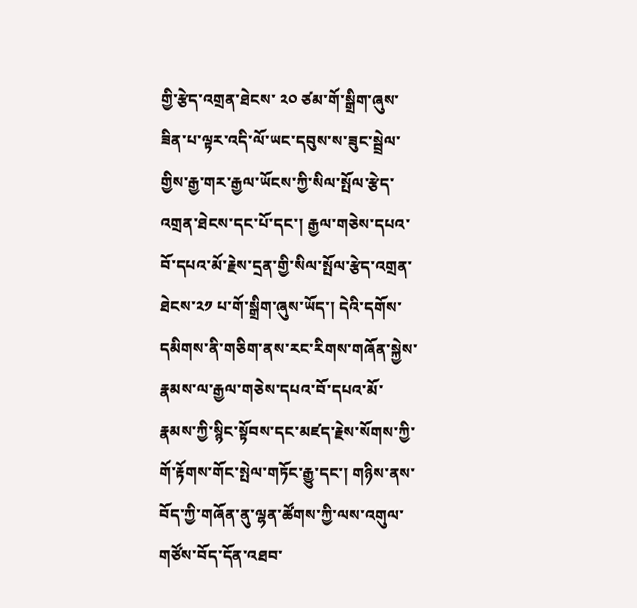གྱི་རྩེད་འགྲན་ཐེངས་ ༢༠ ཙམ་གོ་སྒྲིག་ཞུས་ཟིན་པ་ལྟར་འདི་ལོ་ཡང་དབུས་ས་ཟུང་སྦྲེལ་གྱིས་རྒྱ་གར་རྒྱལ་ཡོངས་ཀྱི་སིལ་སྤོལ་རྩེད་འགྲན་ཐེངས་དང་པོ་དང་། རྒྱལ་གཅེས་དཔའ་བོ་དཔའ་མོ་རྗེས་དྲན་གྱི་སིལ་སྤོལ་རྩེད་འགྲན་ཐེངས་༢༡ པ་གོ་སྒྲིག་ཞུས་ཡོད་། དེའི་དགོས་དམིགས་ནི་གཅིག་ནས་རང་རིགས་གཞོན་སྐྱེས་རྣམས་ལ་རྒྱལ་གཅེས་དཔའ་བོ་དཔའ་མོ་རྣམས་ཀྱི་སྙིང་སྟོབས་དང་མཛད་རྗེས་སོགས་ཀྱི་གོ་རྟོགས་གོང་སྤེལ་གཏོང་རྒྱུ་དང་། གཉིས་ནས་བོད་ཀྱི་གཞོན་ནུ་ལྷན་ཚོགས་ཀྱི་ལས་འགུལ་གཙོས་བོད་དོན་འཐབ་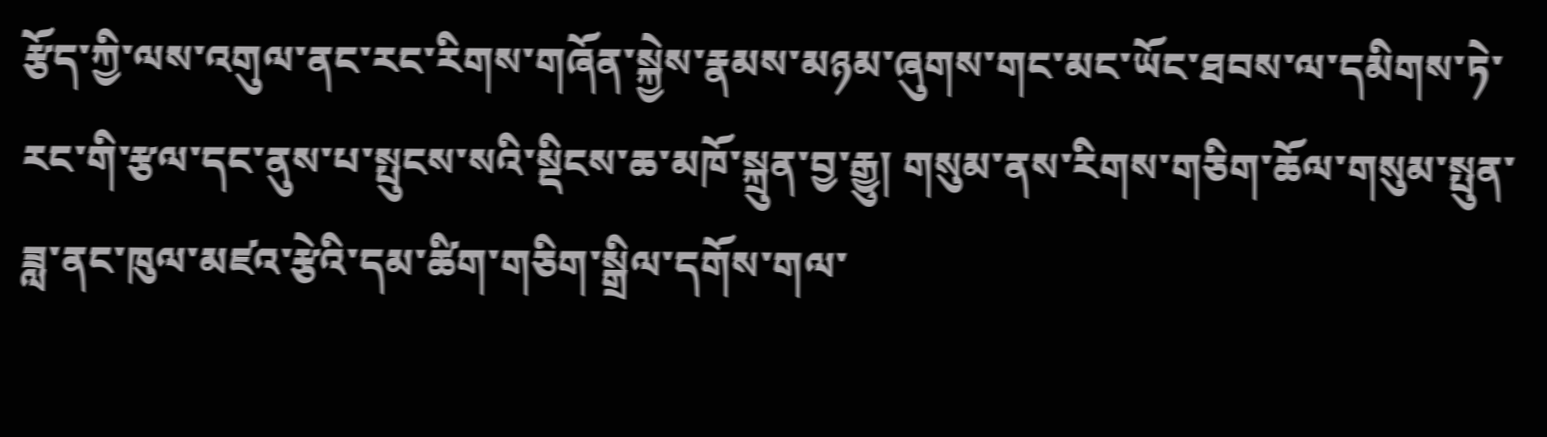རྩོད་ཀྱི་ལས་འགུལ་ནང་རང་རིགས་གཞོན་སྐྱེས་རྣམས་མཉམ་ཞུགས་གང་མང་ཡོང་ཐབས་ལ་དམིགས་ཏེ་རང་གི་རྩལ་དང་ནུས་པ་སྤུངས་སའི་སྡིངས་ཆ་མཁོ་སྐྲུན་བྱ་རྒྱུ། གསུམ་ནས་རིགས་གཅིག་ཆོལ་གསུམ་སྤུན་ཟླ་ནང་ཁུལ་མཛའ་རྩེའི་དམ་ཚིག་གཅིག་སྒྲིལ་དགོས་གལ་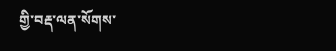གྱི་བརྡ་ལན་སོགས་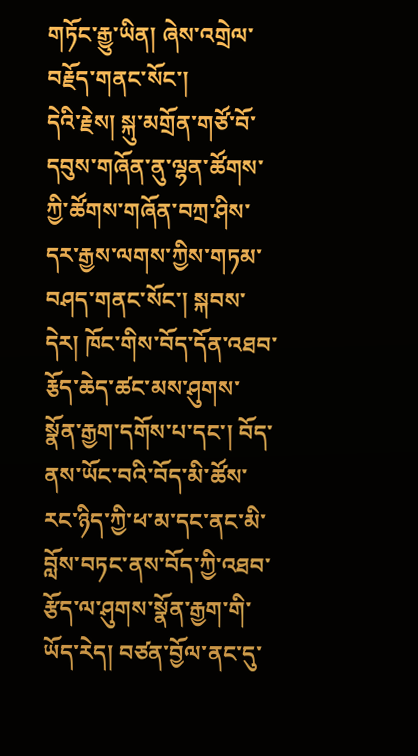གཏོང་རྒྱུ་ཡིན། ཞེས་འགྲེལ་བརྗོད་གནང་སོང་།
དེའི་རྗེས། སྐུ་མགྲོན་གཙོ་བོ་དབུས་གཞོན་ནུ་ལྷན་ཚོགས་ཀྱི་ཚོགས་གཞོན་བཀྲ་ཤིས་དར་རྒྱས་ལགས་ཀྱིས་གཏམ་བཤད་གནང་སོང་། སྐབས་དེར། ཁོང་གིས་བོད་དོན་འཐབ་རྕོད་ཆེད་ཚང་མས་ཤུགས་སྣོན་རྒྱག་དགོས་པ་དང་། བོད་ནས་ཡོང་བའི་བོད་མི་ཚོས་རང་ཉིད་ཀྱི་ཕ་མ་དང་ནང་མི་བློས་བཏང་ནས་བོད་ཀྱི་འཐབ་རྩོད་ལ་ཤུགས་སྣོན་རྒྱག་གི་ཡོད་རེད། བཙན་བྱོལ་ནང་དུ་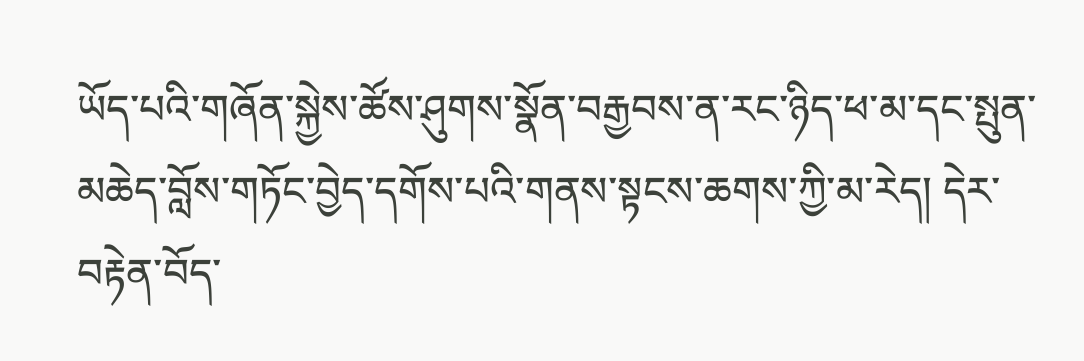ཡོད་པའི་གཞོན་སྐྱེས་ཚོས་ཤུགས་སྣོན་བརྒྱབས་ན་རང་ཉིད་ཕ་མ་དང་སྤུན་མཆེད་བློས་གཏོང་བྱེད་དགོས་པའི་གནས་སྟངས་ཆགས་ཀྱི་མ་རེད། དེར་བརྟེན་བོད་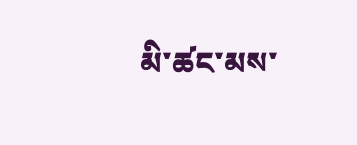མི་ཚང་མས་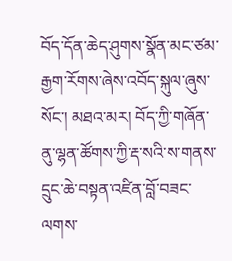བོད་དོན་ཆེད་ཤུགས་སྣོན་མང་ཙམ་རྒྱག་རོགས་ཞེས་འབོད་སྐུལ་ཞུས་སོང་། མཐའ་མར། བོད་ཀྱི་གཞོན་ནུ་ལྷན་ཚོགས་ཀྱི་རྡ་སའི་ས་གནས་དྲུང་ཆེ་བསྟན་འཛིན་བློ་བཟང་ལགས་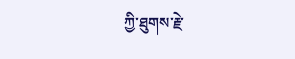ཀྱི་ཐུགས་རྗེ་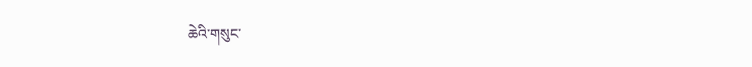ཆེའི་གསུང་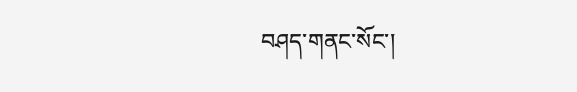བཤད་གནང་སོང་།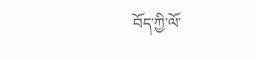བོད་ཀྱི་ལོ་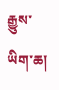རྒྱུས་ཡིག་ཆ།